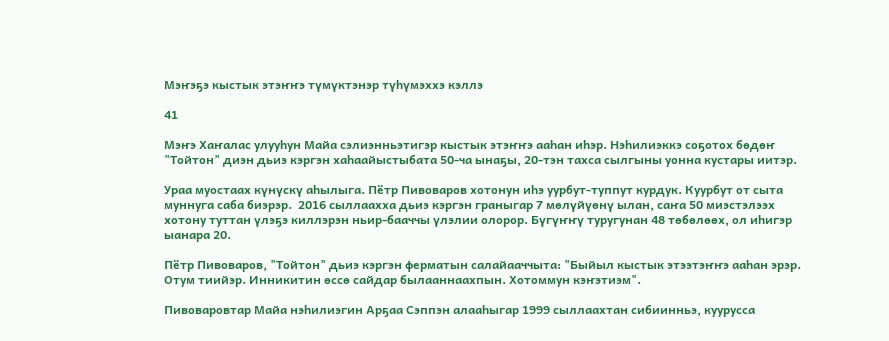Мэҥэҕэ кыстык этэҥҥэ түмүктэнэр түһүмэххэ кэллэ

41

Мэҥэ Хаҥалас улууһун Майа сэлиэнньэтигэр кыстык этэҥҥэ ааһан иһэр. Нэһилиэккэ соҕотох бөдөҥ "Тойтон" диэн дьиэ кэргэн хаһаайыстыбата 50-ча ынаҕы, 20-тэн тахса сылгыны уонна кустары иитэр.

Ураа муостаах күнүскү аһылыга. Пётр Пивоваров хотонун иһэ уурбут-туппут курдук. Куурбут от сыта муннуга саба биэрэр.  2016 сыллаахха дьиэ кэргэн граныгар 7 мөлүйүөнү ылан, саҥа 50 миэстэлээх хотону туттан үлэҕэ киллэрэн ньир-бааччы үлэлии олорор. Бүгүҥҥү туругунан 48 төбөлөөх, ол иһигэр ыанара 20.

Пётр Пивоваров, "Тойтон" дьиэ кэргэн ферматын салайааччыта: "Быйыл кыстык этээтэҥҥэ ааһан эрэр. Отум тиийэр. Инникитин өссө сайдар былааннаахпын. Хотоммун кэҥэтиэм".

Пивоваровтар Майа нэһилиэгин Арҕаа Сэппэн алааһыгар 1999 сыллаахтан сибиинньэ, куурусса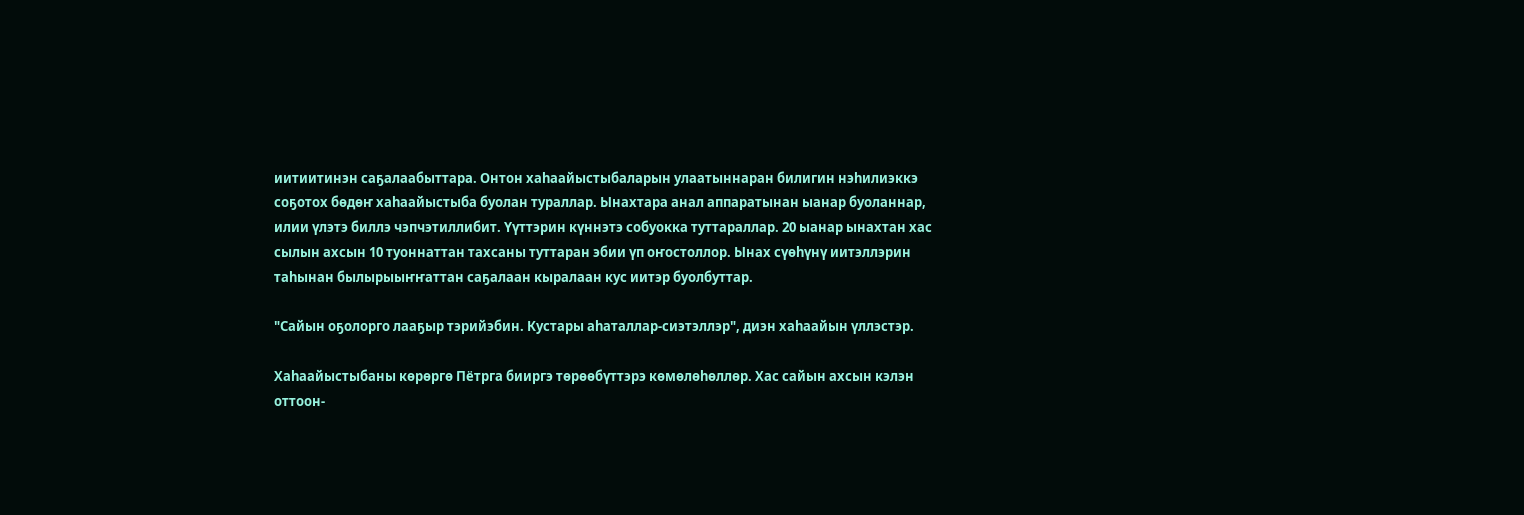иитиитинэн саҕалаабыттара. Онтон хаһаайыстыбаларын улаатыннаран билигин нэһилиэккэ соҕотох бөдөҥ хаһаайыстыба буолан тураллар. Ынахтара анал аппаратынан ыанар буоланнар, илии үлэтэ биллэ чэпчэтиллибит. Үүттэрин күннэтэ собуокка туттараллар. 20 ыанар ынахтан хас сылын ахсын 10 туоннаттан тахсаны туттаран эбии үп оҥостоллор. Ынах сүөһүнү иитэллэрин таһынан былырыыҥҥаттан саҕалаан кыралаан кус иитэр буолбуттар.

"Сайын оҕолорго лааҕыр тэрийэбин. Кустары аһаталлар-сиэтэллэр", диэн хаһаайын үллэстэр.

Хаһаайыстыбаны көрөргө Пётрга бииргэ төрөөбүттэрэ көмөлөһөллөр. Хас сайын ахсын кэлэн оттоон-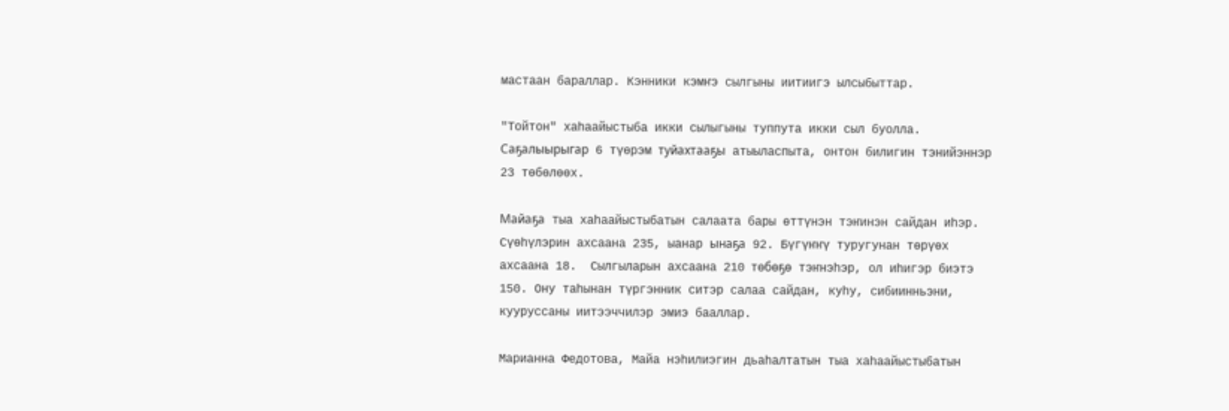мастаан бараллар. Кэнники кэмҥэ сылгыны иитиигэ ылсыбыттар.

"Тойтон" хаһаайыстыба икки сылыгыны туппута икки сыл буолла. Саҕалыырыгар 6 түөрэм туйахтааҕы атыыласпыта, онтон билигин тэнийэннэр 23 төбөлөөх.

Майаҕа тыа хаһаайыстыбатын салаата бары өттүнэн тэҥинэн сайдан иһэр. Сүөһүлэрин ахсаана 235, ыанар ынаҕа 92. Бүгүҥҥү туругунан төрүөх ахсаана 18.  Сылгыларын ахсаана 210 төбөҕө тэҥнэһэр, ол иһигэр биэтэ 150. Ону таһынан түргэнник ситэр салаа сайдан, куһу, сибиинньэни, кууруссаны иитээччилэр эмиэ бааллар.

Марианна Федотова, Майа нэһилиэгин дьаһалтатын тыа хаһаайыстыбатын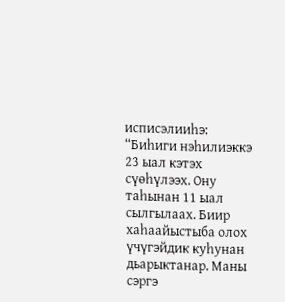исписэлииһэ: “Биһиги нэһилиэккэ 23 ыал кэтэх сүөһүлээх. Ону таһынан 11 ыал сылгылаах. Биир хаһаайыстыба олох үчүгэйдик куһунан дьарыктанар. Маны сэргэ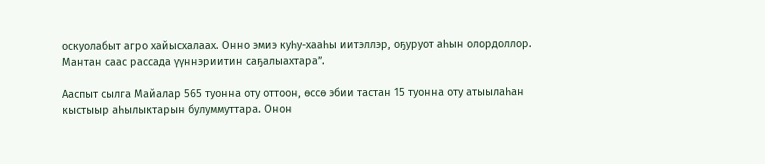оскуолабыт агро хайысхалаах. Онно эмиэ куһу-хааһы иитэллэр, оҕуруот аһын олордоллор. Мантан саас рассада үүннэриитин саҕалыахтара”.

Ааспыт сылга Майалар 565 туонна оту оттоон, өссө эбии тастан 15 туонна оту атыылаһан кыстыыр аһылыктарын булуммуттара. Онон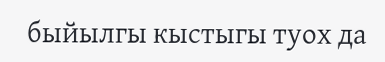быйылгы кыстыгы туох да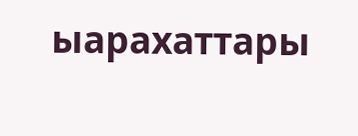ыарахаттары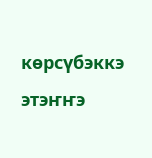көрсүбэккэ этэҥҥэ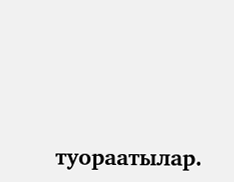туораатылар.